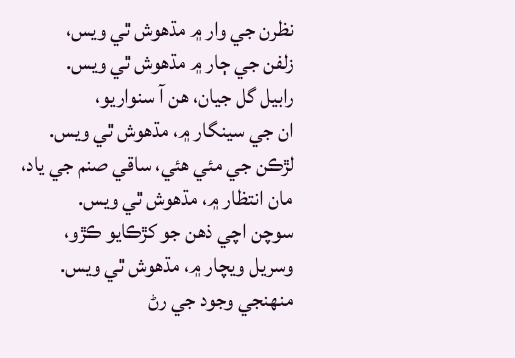نظرن جي وار ۾ مڌهوش ٿي ويس،
زلفن جي ڄار ۾ مڌهوش ٿي ويس.
رابيل گل جيان، هن آ سنواريو،
ان جي سينگار ۾، مڌهوش ٿي ويس.
لڙڪن جي مئي هئي، ساقي صنم جي ياد،
مان انتظار ۾، مڌهوش ٿي ويس.
سوچن اچي ذهن جو کڙڪايو ڪڙو،
وسريل ويچار ۾، مڌهوش ٿي ويس.
منهنجي وجود جي رڻ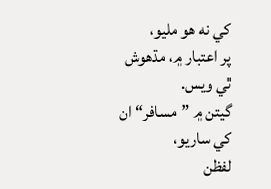کي نه هو مليو،
پر اعتبار ۾، مڌهوش ٿي ويس.
گيتن ۾ ”مسافر“ ان کي ساريو،
لفظن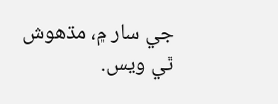جي سار ۾، مڌهوش ٿي ويس.